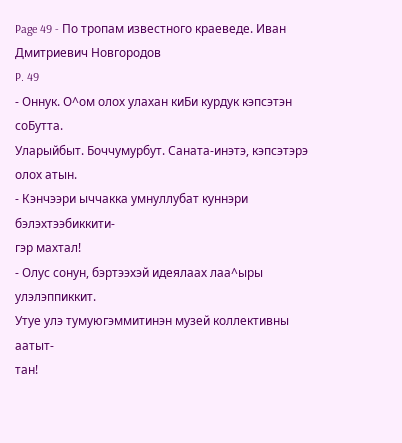Page 49 - По тропам известного краеведе. Иван Дмитриевич Новгородов
P. 49
- Оннук. О^ом олох улахан киБи курдук кэпсэтэн соБутта.
Уларыйбыт. Боччумурбут. Саната-инэтэ, кэпсэтэрэ олох атын.
- Кэнчээри ыччакка умнуллубат куннэри бэлэхтээбиккити-
гэр махтал!
- Олус сонун, бэртээхэй идеялаах лаа^ыры улэлэппиккит.
Утуе улэ тумуюгэммитинэн музей коллективны аатыт-
тан!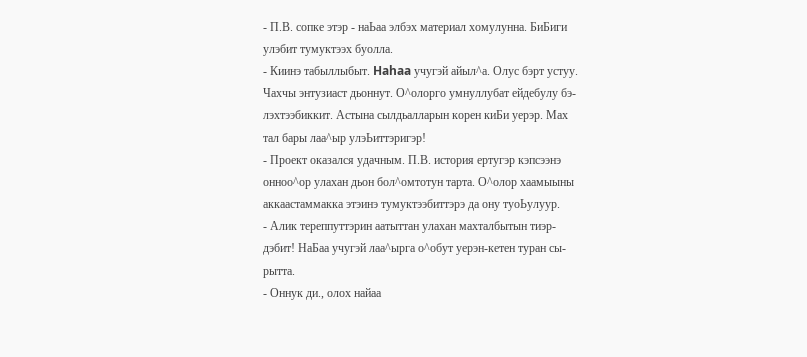- П.В. сопке этэр - наЬаа элбэх материал хомулунна. БиБиги
улэбит тумуктээх буолла.
- Киинэ табыллыбыт. Hahaa учугэй айыл^а. Олус бэрт устуу.
Чахчы энтузиаст дьоннут. О^олорго умнуллубат ейдебулу бэ-
лэхтээбиккит. Астына сылдьалларын корен киБи уерэр. Мах
тал бары лаа^ыр улэЬиттэригэр!
- Проект оказался удачным. П.В. история ертугэр кэпсээнэ
онноо^ор улахан дьон бол^омтотун тарта. О^олор хаамыыны
аккаастаммакка этэинэ тумуктээбиттэрэ да ону туоЬулуур.
- Алик тереппуттэрин аатыттан улахан махталбытын тиэр-
дэбит! НаБаа учугэй лаа^ырга о^обут уерэн-кетен туран сы-
рытта.
- Оннук ди., олох найаа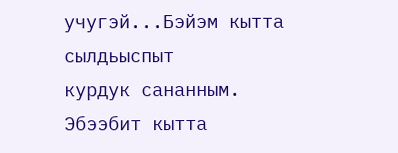учугэй...Бэйэм кытта сылдьыспыт
курдук сананным. Эбээбит кытта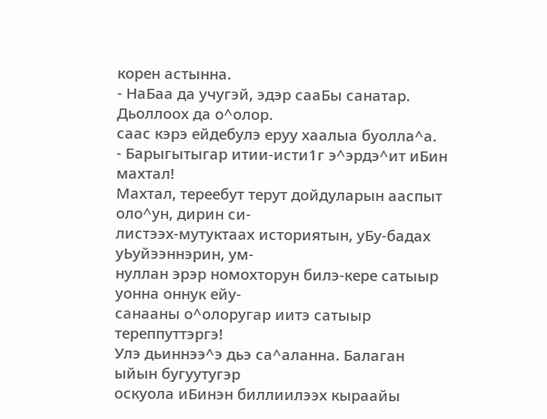корен астынна.
- НаБаа да учугэй, эдэр сааБы санатар. Дьоллоох да о^олор.
саас кэрэ ейдебулэ еруу хаалыа буолла^а.
- Барыгытыгар итии-исти1г э^эрдэ^ит иБин махтал!
Махтал, тереебут терут дойдуларын ааспыт оло^ун, дирин си-
листээх-мутуктаах историятын, уБу-бадах уЬуйээннэрин, ум-
нуллан эрэр номохторун билэ-кере сатыыр уонна оннук ейу-
санааны о^олоругар иитэ сатыыр тереппуттэргэ!
Улэ дьиннээ^э дьэ са^аланна. Балаган ыйын бугуутугэр
оскуола иБинэн биллиилээх кыраайы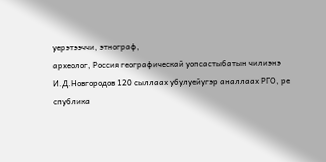уерэтээччи, этнограф,
археолог, Россия географическай уопсастыбатын чилиэнэ
И.Д.Новгородов 120 сыллаах убулуейугэр аналлаах РГО, ре
спублика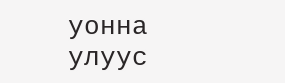уонна улуус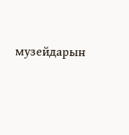музейдарын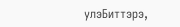улэБиттэрэ,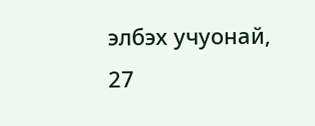элбэх учуонай,
27